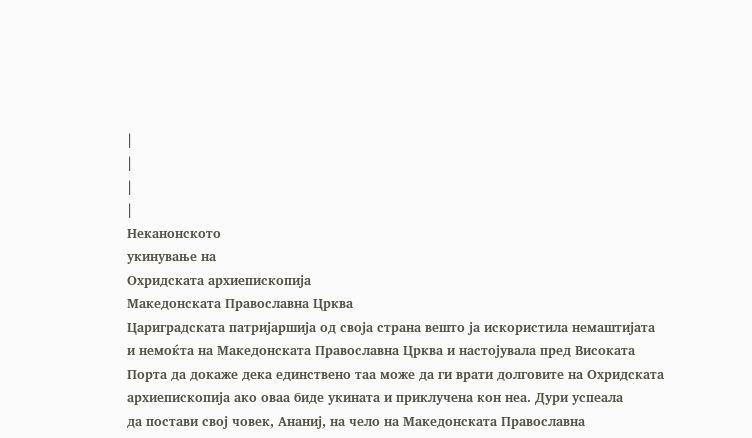|
|
|
|
Неканонското
укинување на
Охридската архиепископија
Македонската Православна Црква
Цариградската патријаршија од своја страна вешто ја искористила немаштијата
и немоќта на Македонската Православна Црква и настојувала пред Високата
Порта да докаже дека единствено таа може да ги врати долговите на Охридската
архиепископија ако оваа биде укината и приклучена кон неа. Дури успеала
да постави свој човек, Ананиј, на чело на Македонската Православна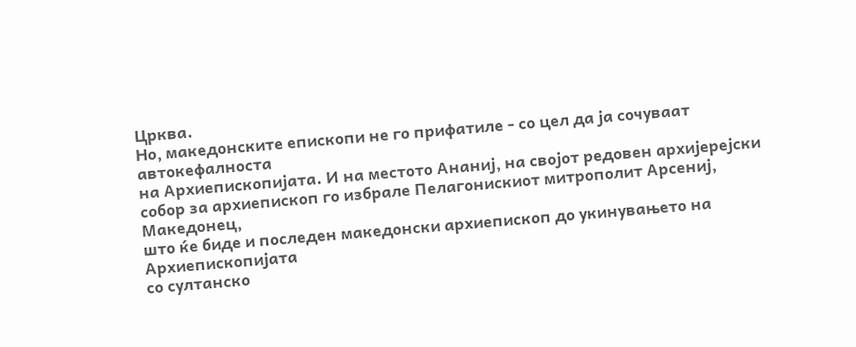Црква.
Но, македонските епископи не го прифатиле - со цел да ја сочуваат автокефалноста
на Архиепископијата. И на местото Ананиј, на својот редовен архијерејски
собор за архиепископ го избрале Пелагонискиот митрополит Арсениј, Македонец,
што ќе биде и последен македонски архиепископ до укинувањето на Архиепископијата
со султанско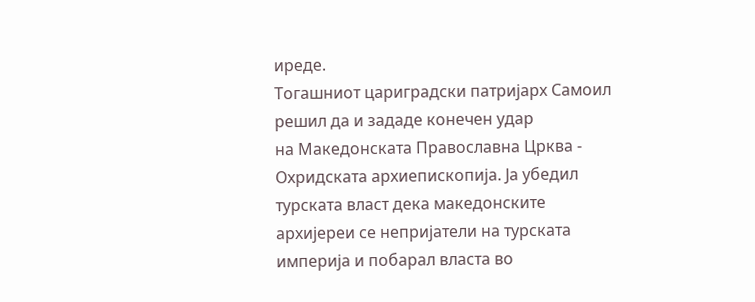иреде.
Тогашниот цариградски патријарх Самоил решил да и зададе конечен удар
на Македонската Православна Црква - Охридската архиепископија. Ја убедил
турската власт дека македонските архијереи се непријатели на турската
империја и побарал власта во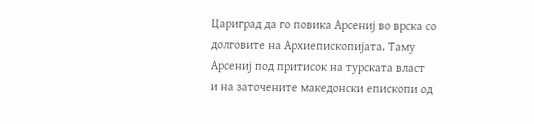Цариград да го повика Арсениј во врска со
долговите на Архиепископијата. Таму Арсениј под притисок на турската власт
и на заточените македонски епископи од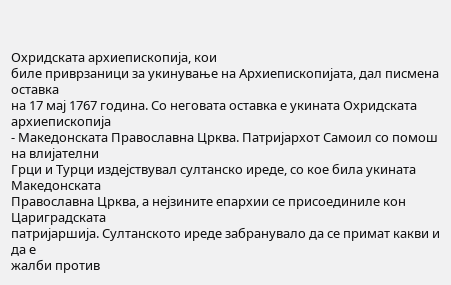Охридската архиепископија, кои
биле приврзаници за укинување на Архиепископијата, дал писмена оставка
на 17 мај 1767 година. Со неговата оставка е укината Охридската архиепископија
- Македонската Православна Црква. Патријархот Самоил со помош на влијателни
Грци и Турци издејствувал султанско иреде, со кое била укината Македонската
Православна Црква, а нејзините епархии се присоединиле кон Цариградската
патријаршија. Султанското иреде забранувало да се примат какви и да е
жалби против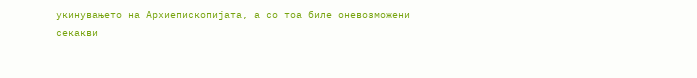укинувањето на Архиепископијата, а со тоа биле оневозможени
секакви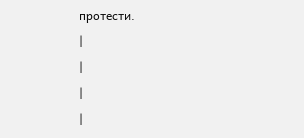протести.
|
|
|
|